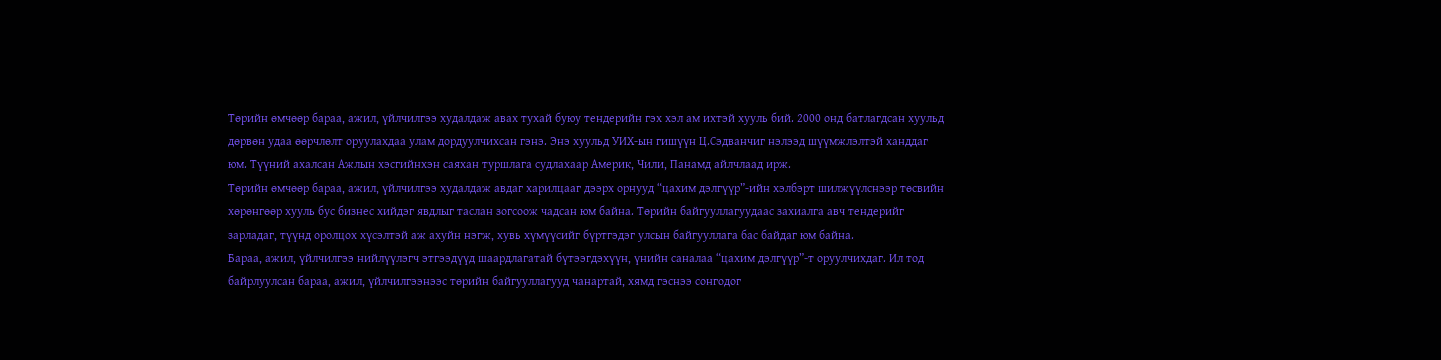Төрийн өмчөөр бараа, ажил, үйлчилгээ худалдаж авах тухай буюу тендерийн гэх хэл ам ихтэй хууль бий. 2000 онд батлагдсан хуульд дөрвөн удаа өөрчлөлт оруулахдаа улам дордуулчихсан гэнэ. Энэ хуульд УИХ-ын гишүүн Ц.Сэдванчиг нэлээд шүүмжлэлтэй ханддаг юм. Түүний ахалсан Ажлын хэсгийнхэн саяхан туршлага судлахаар Америк, Чили, Панамд айлчлаад ирж.
Төрийн өмчөөр бараа, ажил, үйлчилгээ худалдаж авдаг харилцааг дээрх орнууд “цахим дэлгүүр”-ийн хэлбэрт шилжүүлснээр төсвийн хөрөнгөөр хууль бус бизнес хийдэг явдлыг таслан зогсоож чадсан юм байна. Төрийн байгууллагуудаас захиалга авч тендерийг зарладаг, түүнд оролцох хүсэлтэй аж ахуйн нэгж, хувь хүмүүсийг бүртгэдэг улсын байгууллага бас байдаг юм байна.
Бараа, ажил, үйлчилгээ нийлүүлэгч этгээдүүд шаардлагатай бүтээгдэхүүн, үнийн саналаа “цахим дэлгүүр”-т оруулчихдаг. Ил тод байрлуулсан бараа, ажил, үйлчилгээнээс төрийн байгууллагууд чанартай, хямд гэснээ сонгодог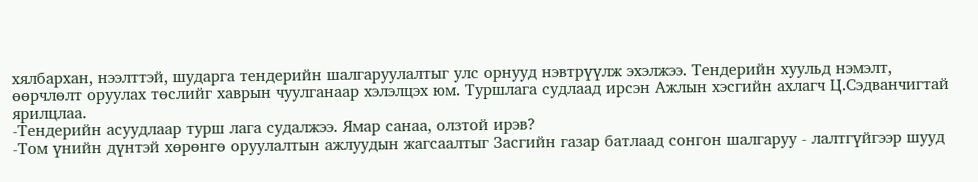хялбархан, нээлттэй, шударга тендерийн шалгаруулалтыг улс орнууд нэвтрүүлж эхэлжээ. Тендерийн хуульд нэмэлт, өөрчлөлт оруулах төслийг хаврын чуулганаар хэлэлцэх юм. Туршлага судлаад ирсэн Ажлын хэсгийн ахлагч Ц.Сэдванчигтай ярилцлаа.
-Тендерийн асуудлаар турш лага судалжээ. Ямар санаа, олзтой ирэв?
-Том үнийн дүнтэй хөрөнгө оруулалтын ажлуудын жагсаалтыг Засгийн газар батлаад сонгон шалгаруу - лалтгүйгээр шууд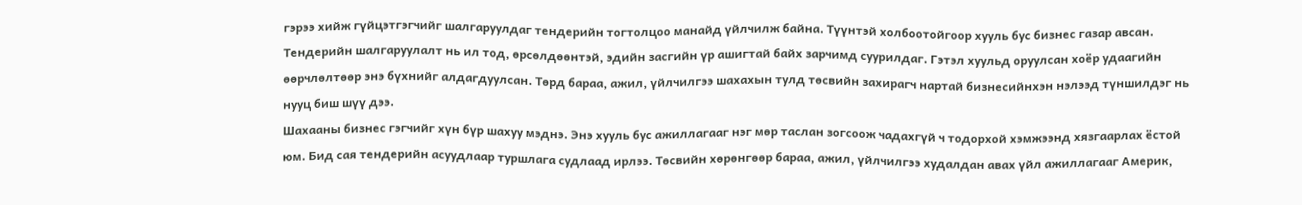гэрээ хийж гүйцэтгэгчийг шалгаруулдаг тендерийн тогтолцоо манайд үйлчилж байна. Түүнтэй холбоотойгоор хууль бус бизнес газар авсан. Тендерийн шалгаруулалт нь ил тод, өрсөлдөөнтэй, эдийн засгийн үр ашигтай байх зарчимд суурилдаг. Гэтэл хуульд оруулсан хоёр удаагийн өөрчлөлтөөр энэ бүхнийг алдагдуулсан. Төрд бараа, ажил, үйлчилгээ шахахын тулд төсвийн захирагч нартай бизнесийнхэн нэлээд түншилдэг нь нууц биш шүү дээ.
Шахааны бизнес гэгчийг хүн бүр шахуу мэднэ. Энэ хууль бус ажиллагааг нэг мөр таслан зогсоож чадахгүй ч тодорхой хэмжээнд хязгаарлах ёстой юм. Бид сая тендерийн асуудлаар туршлага судлаад ирлээ. Төсвийн хөрөнгөөр бараа, ажил, үйлчилгээ худалдан авах үйл ажиллагааг Америк,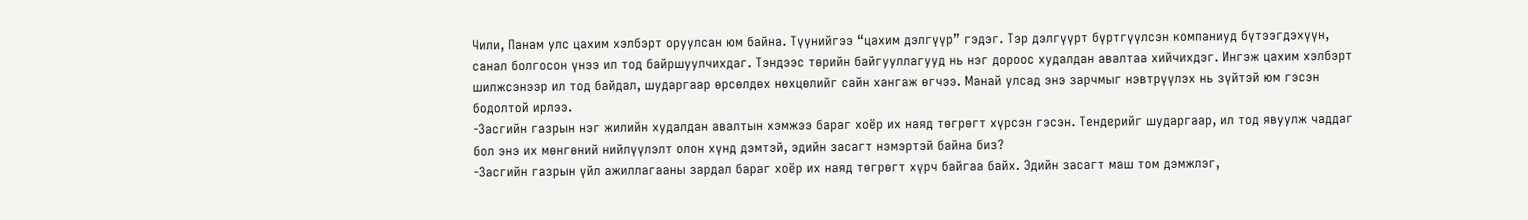Чили, Панам улс цахим хэлбэрт оруулсан юм байна. Түүнийгээ “цахим дэлгүүр” гэдэг. Тэр дэлгүүрт бүртгүүлсэн компаниуд бүтээгдэхүүн, санал болгосон үнээ ил тод байршуулчихдаг. Тэндээс төрийн байгууллагууд нь нэг дороос худалдан авалтаа хийчихдэг. Ингэж цахим хэлбэрт шилжсэнээр ил тод байдал, шударгаар өрсөлдөх нөхцөлийг сайн хангаж өгчээ. Манай улсад энэ зарчмыг нэвтрүүлэх нь зүйтэй юм гэсэн бодолтой ирлээ.
-Засгийн газрын нэг жилийн худалдан авалтын хэмжээ бараг хоёр их наяд төгрөгт хүрсэн гэсэн. Тендерийг шударгаар, ил тод явуулж чаддаг бол энэ их мөнгөний нийлүүлэлт олон хүнд дэмтэй, эдийн засагт нэмэртэй байна биз?
-Засгийн газрын үйл ажиллагааны зардал бараг хоёр их наяд төгрөгт хүрч байгаа байх. Эдийн засагт маш том дэмжлэг,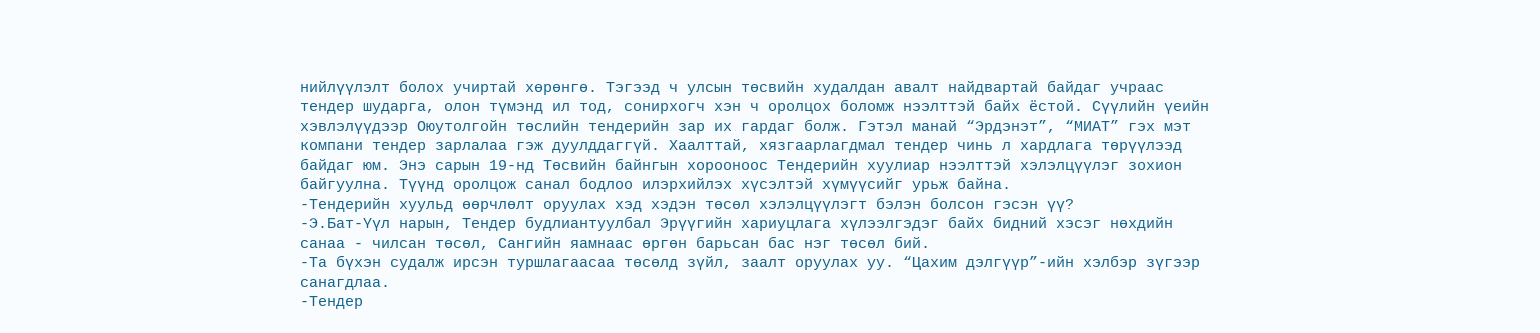нийлүүлэлт болох учиртай хөрөнгө. Тэгээд ч улсын төсвийн худалдан авалт найдвартай байдаг учраас тендер шударга, олон түмэнд ил тод, сонирхогч хэн ч оролцох боломж нээлттэй байх ёстой. Сүүлийн үеийн хэвлэлүүдээр Оюутолгойн төслийн тендерийн зар их гардаг болж. Гэтэл манай “Эрдэнэт”, “МИАТ” гэх мэт компани тендер зарлалаа гэж дуулддаггүй. Хаалттай, хязгаарлагдмал тендер чинь л хардлага төрүүлээд байдаг юм. Энэ сарын 19-нд Төсвийн байнгын хорооноос Тендерийн хуулиар нээлттэй хэлэлцүүлэг зохион байгуулна. Түүнд оролцож санал бодлоо илэрхийлэх хүсэлтэй хүмүүсийг урьж байна.
-Тендерийн хуульд өөрчлөлт оруулах хэд хэдэн төсөл хэлэлцүүлэгт бэлэн болсон гэсэн үү?
-Э.Бат-Үүл нарын, Тендер будлиантуулбал Эрүүгийн хариуцлага хүлээлгэдэг байх бидний хэсэг нөхдийн санаа - чилсан төсөл, Сангийн яамнаас өргөн барьсан бас нэг төсөл бий.
-Та бүхэн судалж ирсэн туршлагаасаа төсөлд зүйл, заалт оруулах уу. “Цахим дэлгүүр”-ийн хэлбэр зүгээр санагдлаа.
-Тендер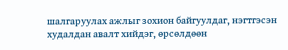шалгаруулах ажлыг зохион байгуулдаг, нэгтгэсэн худалдан авалт хийдэг, өрсөлдөөн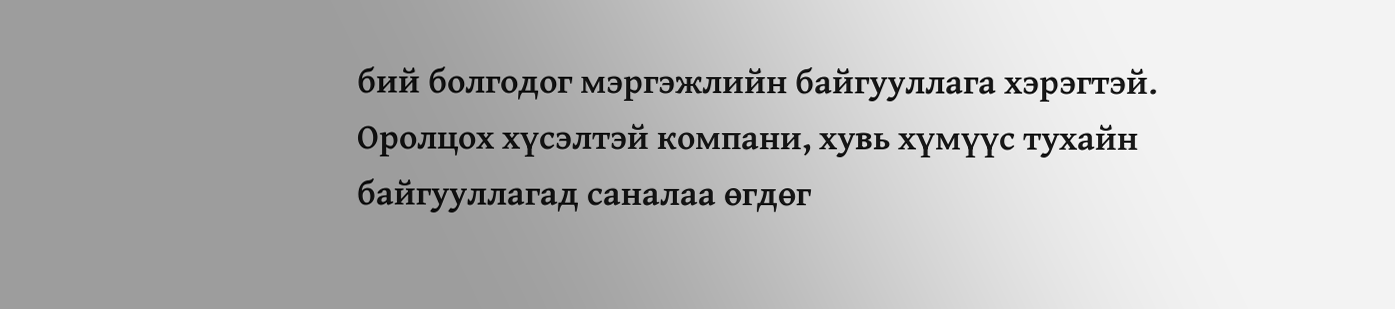бий болгодог мэргэжлийн байгууллага хэрэгтэй. Оролцох хүсэлтэй компани, хувь хүмүүс тухайн байгууллагад саналаа өгдөг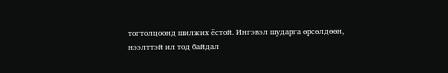тогтолцоонд шилжих ёстой. Ингэвэл шударга өрсөлдөөн, нээлттэй ил тод байдал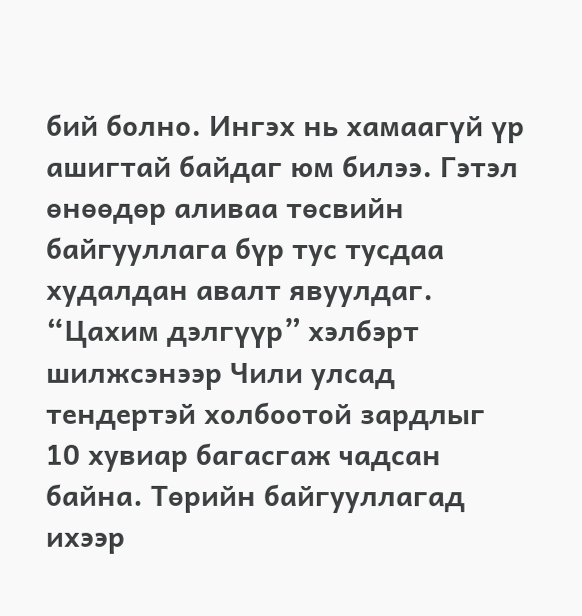бий болно. Ингэх нь хамаагүй үр ашигтай байдаг юм билээ. Гэтэл өнөөдөр аливаа төсвийн байгууллага бүр тус тусдаа худалдан авалт явуулдаг.
“Цахим дэлгүүр” хэлбэрт шилжсэнээр Чили улсад тендертэй холбоотой зардлыг 10 хувиар багасгаж чадсан байна. Төрийн байгууллагад ихээр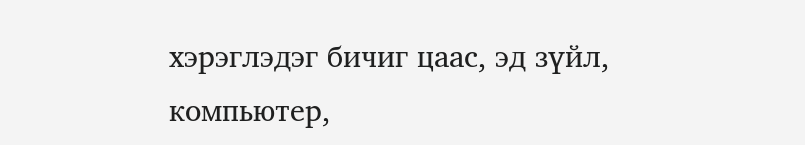хэрэглэдэг бичиг цаас, эд зүйл, компьютер,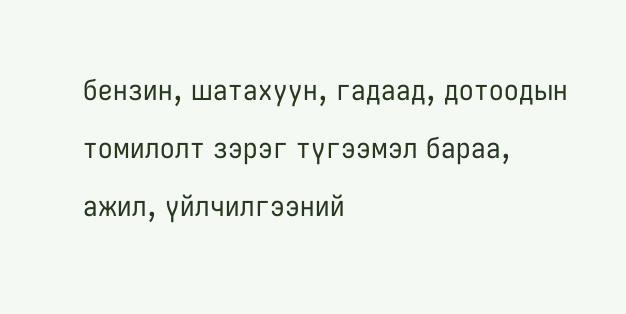бензин, шатахуун, гадаад, дотоодын томилолт зэрэг түгээмэл бараа, ажил, үйлчилгээний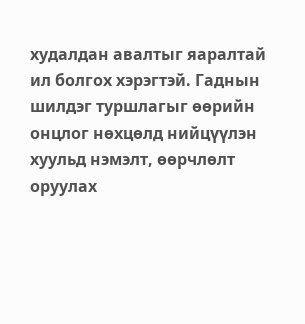худалдан авалтыг яаралтай ил болгох хэрэгтэй. Гаднын шилдэг туршлагыг өөрийн онцлог нөхцөлд нийцүүлэн хуульд нэмэлт, өөрчлөлт оруулах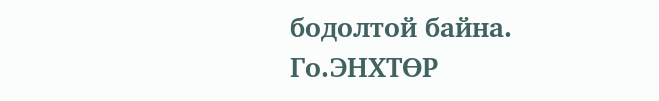бодолтой байна.
Го.ЭНХТӨР